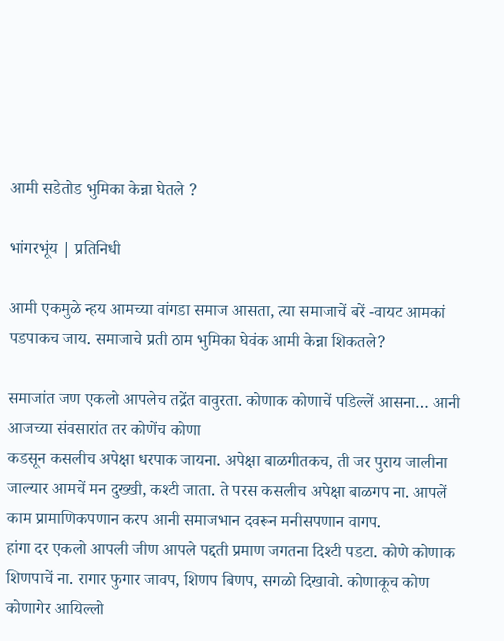आमी सडेतोड भुमिका केन्ना घेतले ?

भांगरभूंय | प्रतिनिधी

आमी एकमुळे न्हय आमच्या वांगडा समाज आसता, त्या समाजाचें बरें -वायट आमकां पडपाकच जाय. समाजाचे प्रती ठाम भुमिका घेवंक आमी केन्ना शिकतले?

समाजांत जण एकलो आपलेच तद्रेंत वावुरता. कोणाक कोणाचें पडिल्लें आसना… आनी आजच्या संवसारांत तर कोणेंच कोणा
कडसून कसलीच अपेक्षा धरपाक जायना. अपेक्षा बाळगीतकच, ती जर पुराय जालीना जाल्यार आमचें मन दुख्खी, कश्टी जाता. ते परस कसलीच अपेक्षा बाळगप ना. आपलें काम प्रामाणिकपणान करप आनी समाजभान दवरून मनीसपणान वागप.
हांगा दर एकलो आपली जीण आपले पद्दती प्रमाण जगतना दिश्टी पडटा. कोणे कोणाक शिणपाचें ना. रागार फुगार जावप, शिणप बिणप, सगळो दिखावो. कोणाकूच कोण कोणागेर आयिल्लो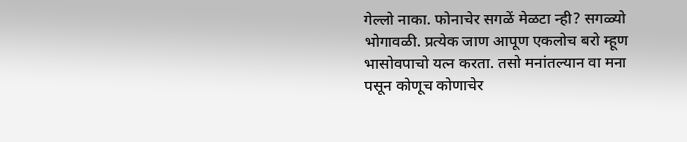गेल्लो नाका. फोनाचेर सगळें मेळटा न्ही? सगळ्यो भोगावळी. प्रत्येक जाण आपूण एकलोच बरो म्हूण भासोवपाचो यत्न करता. तसो मनांतल्यान वा मना पसून कोणूच कोणाचेर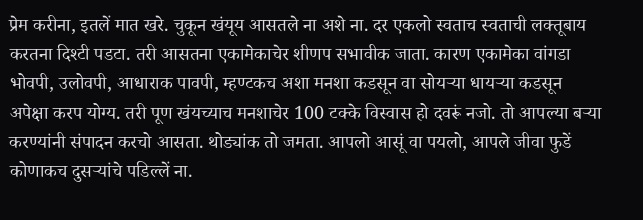प्रेम करीना, इतलें मात खरे. चुकून खंयूय आसतले ना अशे ना. दर एकलो स्वताच स्वताची लक्तूबाय करतना दिश्टी पडटा. तरी आसतना एकामेकाचेर शीणप सभावीक जाता. कारण एकामेका वांगडा भोवपी, उलोवपी, आधाराक पावपी, म्हण्टकच अशा मनशा कडसून वा सोयऱ्या धायऱ्या कडसून अपेक्षा करप योग्य. तरी पूण खंयच्याच मनशाचेर 100 टक्के विस्वास हो दवरूं नजो. तो आपल्या बऱ्या करण्यांनी संपादन करचो आसता. थोड्यांक तो जमता. आपलो आसूं वा पयलो, आपले जीवा फुडें कोणाकच दुसऱ्यांचे पडिल्लें ना.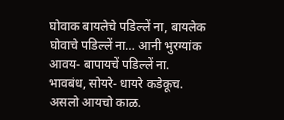घोवाक बायलेचे पडिल्लें ना, बायलेक घोवाचे पडिल्लें ना… आनी भुरग्यांक आवय- बापायचें पडिल्लें ना. भावबंध, सोयरे- धायरे कडेकूच. असलो आयचो काळ.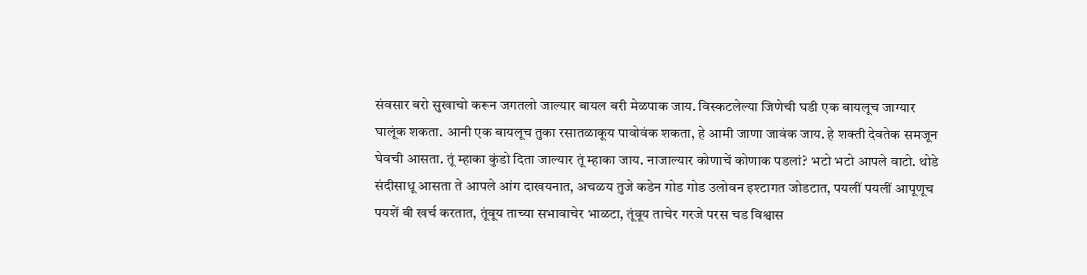संवसार बरो सुखाचो करून जगतलो जाल्यार बायल बरी मेळपाक जाय. विस्कटलेल्या जिणेची घडी एक बायलूच जाग्यार घालूंक शकता. आनी एक बायलूच तुका रसातळाकूय पावोवंक शकता, हे आमी जाणा जावंक जाय. हे शक्ती देवतेक समजून घेवची आसता. तूं म्हाका कुंडो दिता जाल्यार तूं म्हाका जाय. नाजाल्यार कोणाचें कोणाक पडलां? भटो भटो आपले वाटो. थोडे संदीसाधू आसता ते आपले आंग दाखयनात, अचळय तुजे कडेन गोड गोड उलोवन इश्टागत जोडटात, पयलीं पयलीं आपूणूच पयशें बी खर्च करतात, तूंवूय ताच्या सभावाचेर भाळटा, तूंवूय ताचेर गरजे परस चड विश्वास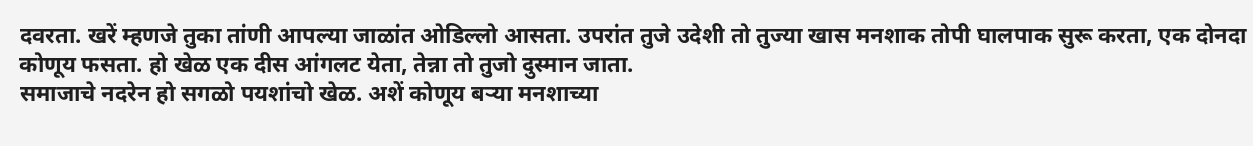दवरता. खरें म्हणजे तुका तांणी आपल्या जाळांत ओडिल्लो आसता. उपरांत तुजे उदेशी तो तुज्या खास मनशाक तोपी घालपाक सुरू करता, एक दोनदा कोणूय फसता. हो खेळ एक दीस आंगलट येता, तेन्ना तो तुजो दुस्मान जाता.
समाजाचे नदरेन हो सगळो पयशांचो खेळ. अशें कोणूय बऱ्या मनशाच्या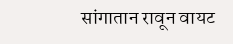सांगातान रावून वायट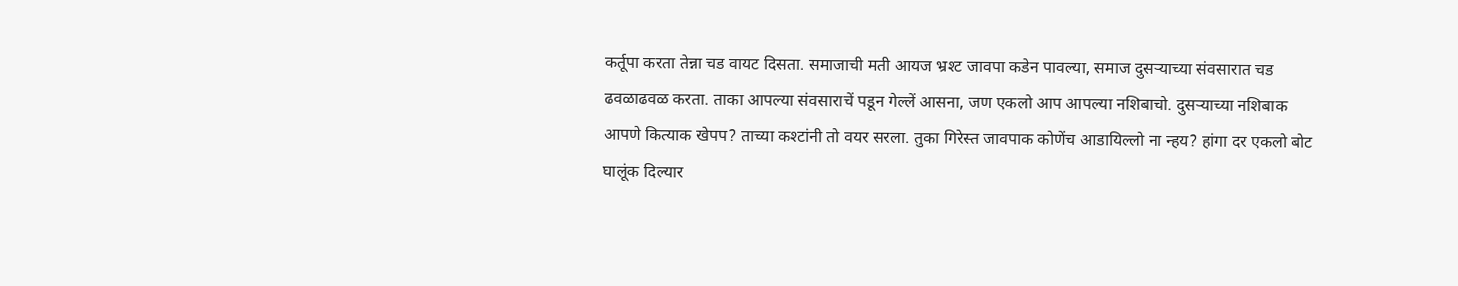कर्तूपा करता तेन्ना चड वायट दिसता. समाजाची मती आयज भ्रश्ट जावपा कडेन पावल्या, समाज दुसऱ्याच्या संवसारात चड ढवळाढवळ करता. ताका आपल्या संवसाराचें पडून गेल्लें आसना, जण एकलो आप आपल्या नशिबाचो. दुसऱ्याच्या नशिबाक आपणे कित्याक खेपप? ताच्या कश्टांनी तो वयर सरला. तुका गिरेस्त जावपाक कोणेंच आडायिल्लो ना न्हय? हांगा दर एकलो बोट घालूंक दिल्यार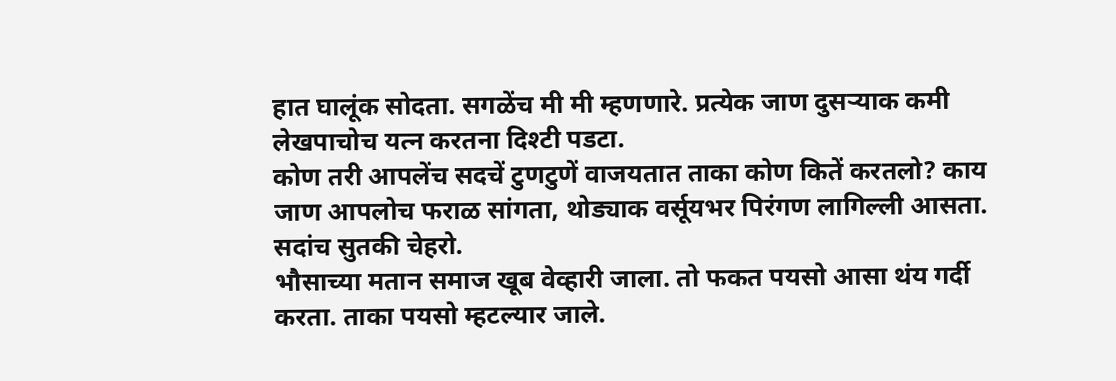हात घालूंक सोदता. सगळेंच मी मी म्हणणारे. प्रत्येक जाण दुसऱ्याक कमी लेखपाचोच यत्न करतना दिश्टी पडटा.
कोण तरी आपलेंच सदचें टुणटुणें वाजयतात ताका कोण कितें करतलो? काय जाण आपलोच फराळ सांगता, थोड्याक वर्सूयभर पिरंगण लागिल्ली आसता. सदांच सुतकी चेहरो.
भौसाच्या मतान समाज खूब वेव्हारी जाला. तो फकत पयसो आसा थंय गर्दी करता. ताका पयसो म्हटल्यार जाले.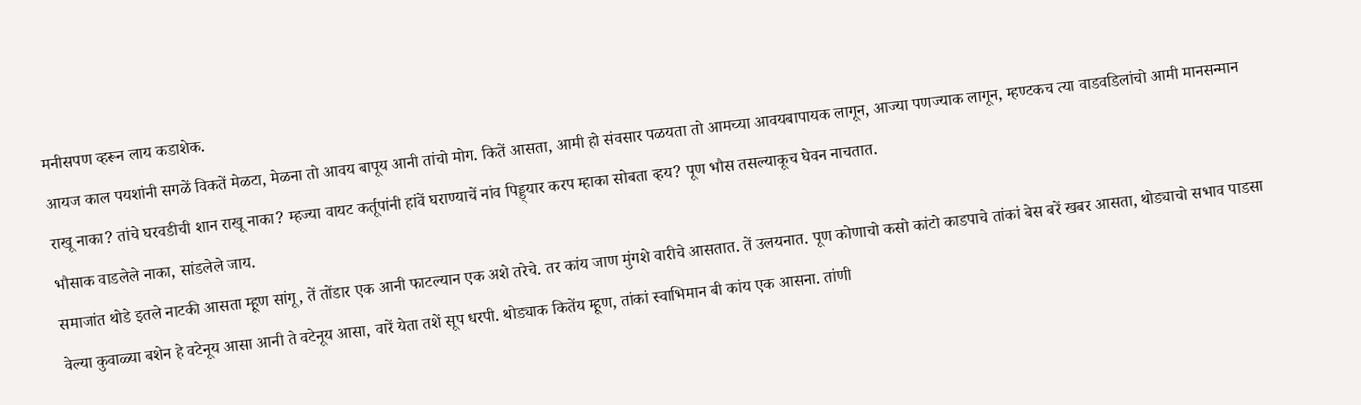मनीसपण व्हरून लाय कडाशेक.
आयज काल पयशांनी सगळें विकतें मेळटा, मेळना तो आवय बापूय आनी तांचो मोग. कितें आसता, आमी हो संवसार पळयता तो आमच्या आवयबापायक लागून, आज्या पणज्याक लागून, म्हण्टकच त्या वाडवडिलांचो आमी मानसन्मान राखू नाका? तांचे घरवडीची शान राखू नाका? म्हज्या वायट कर्तूपांनी हांवें घराण्याचें नांव पिड्ड्यार करप म्हाका सोबता व्हय? पूण भौस तसल्याकूच घेवन नाचतात.
भौसाक वाडलेले नाका, सांडलेले जाय.
समाजांत थोडे इतले नाटकी आसता म्हूण सांगू, तें तोंडार एक आनी फाटल्यान एक अशे तरेचे. तर कांय जाण मुंगशे वारीचे आसतात. तें उलयनात. पूण कोणाचो कसो कांटो काडपाचे तांकां बेस बरें खबर आसता, थोड्याचो सभाव पाडसा वेल्या कुवाळ्या बशेन हे वटेनूय आसा आनी ते वटेनूय आसा, वारें येता तशें सूप धरपी. थोड्याक कितेंय म्हूण, तांकां स्वाभिमान बी कांय एक आसना. तांणी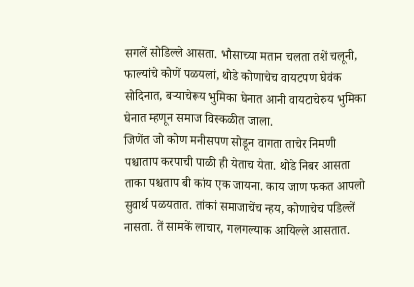सगलें सोडिल्ले आसता. भौसाच्या मतान चलता तशें चलूनी, फाल्यांचे कोणें पळयलां, थोडे कोणाचेच वायटपण घेवंक सोदिनात, बऱ्याचेरूय भुमिका घेनात आनी वायटाचेरुय भुमिका घेनात म्हणून समाज विस्कळीत जाला.
जिणेंत जो कोण मनीसपण सोडून वागता ताचेर निमणी पश्चाताप करपाची पाळी ही येताच येता. थोडे निबर आसता ताका पश्चताप बी कांय एक जायना. काय जाण फकत आपलो सुवार्थ पळयतात. तांकां समाजाचेंच न्हय, कोणाचेच पडिल्लें नासता. तें सामकें लाचार, गलगल्याक आयिल्ले आसतात.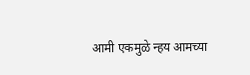आमी एकमुळे न्हय आमच्या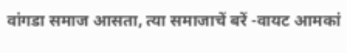वांगडा समाज आसता, त्या समाजाचें बरें -वायट आमकां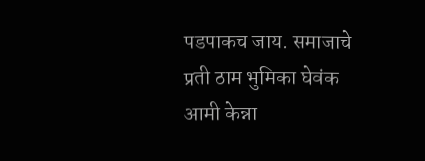पडपाकच जाय. समाजाचे प्रती ठाम भुमिका घेवंक आमी केन्ना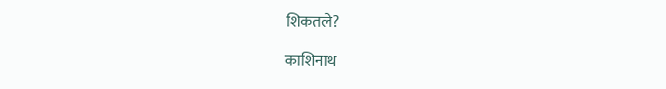शिकतले?

काशिनाथ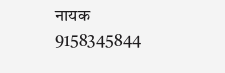नायक
9158345844